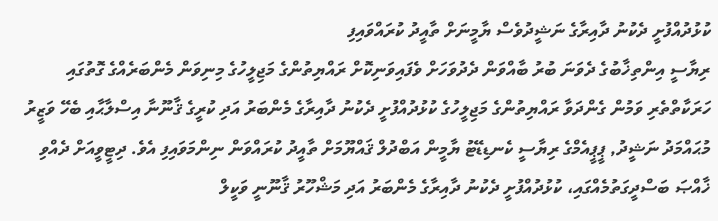ކުޅުދުއްފުށީ ދެކުނު ދާއިރާގެ ނަޝީދުވެސް ޔާމީނަށް ތާއީދު ކުރައްވައިފި
ރިޔާސީ އިންތިޚާބުގެ ދެވަނަ ބުރު ބާއްވަން ދެދުވަހަށް ވެފައިވަނިކޮށް ރައްޔިތުންގެ މަޖިލީހުގެ މިނިވަން މެންބަރެއްގެ ގޮތުގައި ހަރަކާތްތެރި ވަމުން ގެންދަވާ ރައްޔިތުންގެ މަޖިލީހުގެ ކުޅުދުއްފުށީ ދެކުނު ދާއިރާގެ މެންބަރު އަދި ކުރީގެ ޤާނޫނާ އިސްލާޙާއި ބެހޭ ވަޒީރު މުޙައްމަދު ނަޝީދު, ޕީޕީއެމްގެ ރިޔާސީ ކެނޑިޑޭޓު ޔާމީން އަބްދުލް ޤައްޔޫމަށް ތާއީދު ކުރައްވަން ނިންމަވައިފި އެވެ. ދިޓީވީއަށް ދެއްވި ޚާއްޞަ ބަސްދީގަތުމެއްގައި، ކުޅުދުއްފުށީ ދެކުނު ދާއިރާގެ މެންބަރު އަދި މަޝްހޫރު ޤާނޫނީ ވަކީލް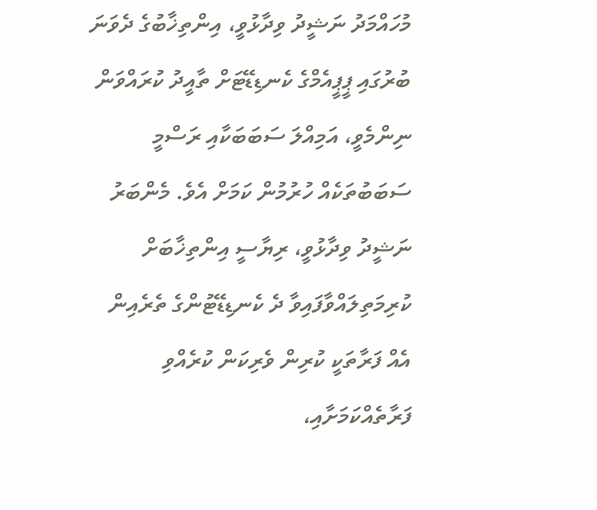މުހައްމަދު ނަޝީދު ވިދާޅުވީ، އިންތިޚާބުގެ ދެވަނަ ބުރުގައި ޕީޕީއެމްގެ ކެނޑިޑޭޓަށް ތާއީދު ކުރައްވަން ނިންމެވީ، އަމިއްލަ ސަބަބަކާއި ރަސްމީ ސަބަބުތަކެއް ހުރުމުން ކަމަށް އެވެ. މެންބަރު ނަޝީދު ވިދާޅުވީ، ރިޔާސީ އިންތިޚާބަށް ކުރިމަތިލައްވާފައިވާ ދެ ކެނޑިޑޭޓުންގެ ތެރެއިން އެއް ފަރާތަކީ ކުރިން ވެރިކަން ކުރެއްވި ފަރާތެއްކަމަށާއި،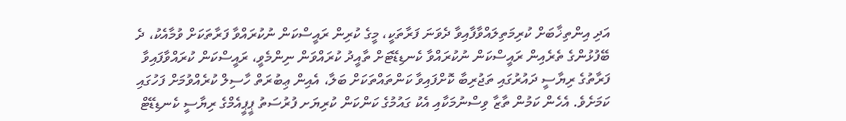އަދި އިންތިޚާބަށް ކުރިމަތިލައްވާފާއިވާ ދެވަނަ ފަރާތަކީ، މީގެ ކުރިން ރައީސްކަން ނުކުރައްވާ ފަރާތަކަށް ވުމާއެކު، ދެ ބޭފުޅުންގެ ތެރެއިން ރައީސްކަން ނުކުރައްވާ ކެނޑިޑޭޓަށް ތާއީދު ކުރައްވަން ނިންމެވީ، ރައީސްކަން ކުރައްވާފައިވާ ފަރާތުގެ ރިޔާސީ ދައުރުގައި ތަޖުރިބާ ކޮށްފައިވާ ކަންތައްތަކަށް ބަލާ، އެއިން ޢިބުރަތް ހާސިލް ކުރެއްވުމަށް ފަހުގައި ކަމަށެވެ. އެހެން ކަމުން ތާޒާ ވިސްނުމަކާއި އެކު ގައުމުގެ ކަންކަން ކުރިޔަށ ފުރުސަތު ޕީޕީއެމްގެ ރިޔާސީ ކެނޑިޑޭޓް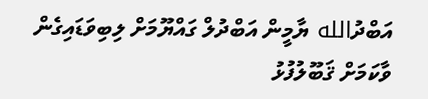އަބްދުالله ޔާމީން އަބްދުލް ގައްޔޫމަށް ލިބިވަޑައިގެން ވާކަމަށް ޤަބޫލުފުޅު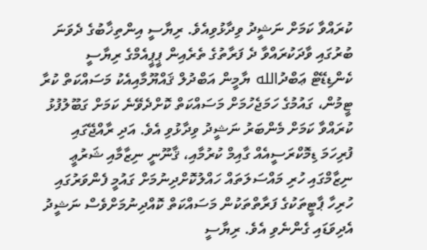ކުރައްވާ ކަމަށް ނަޝީދު ވިދާޅުވިއެވެ. ރިޔާސީ އިންތިޚާބުގެ ދެވަނަ ބުރުގައި ވާދަކުރައްވާ ދެ ފަރާތުގެ ތެރެއިން ޕީޕީއެމްގެ ރިޔާސީ ކެންޑިޑޭޓް ޢަބްދުالله ޔާމީން އަބްދުލް ޤައްޔޫމާއިއެކު މަސައްކަތް ކުރާ ޓީމުން، ގައުމުގެ ހަމަޖެހުމަށް މަސައްކަތް ކޮށްދެވޭނެ ކަމަށް ގަބޫލުފުޅު ކުރައްވާ ކަމަށް މެންބަރު ނަޝީދު ވިދާޅުވި އެވެ. އަދި ރާއްޖޭގައި ފުރިހަމަ ޑިމޮކްރަސީއެއް ގާއިމް ކުރުމާއި، ޤާނޫނީ ނިޒާމާއި ޝަރުޢީ ނިޒާމްގައި ހުރި މައްސަލަތައް ހައްލުކޮށްދިނުމަށް ގައުމީ ފެންވަރުގައި ހުރިހާ ޕާޓީތަކުގެ ފަރާތްތަކުން މަސައްކަތް ކޮއްދިނުމަށްވެސް ނަޝީދު އެދިވަޑައި ގެންނެވި އެވެ. ރިޔާސީ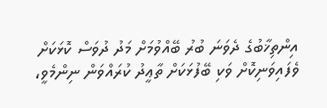އިންތިޚާބުގެ ދެވަނަ ބުރު ބޭއްވުމަށް މަދު ދުވަސް ކޮޅަކަށް ވެފައިވަނިކޮށް ވަކި ބޭފުޅަކަށް ތާޢީދު ކުރައްވަން ނިންމެވީ،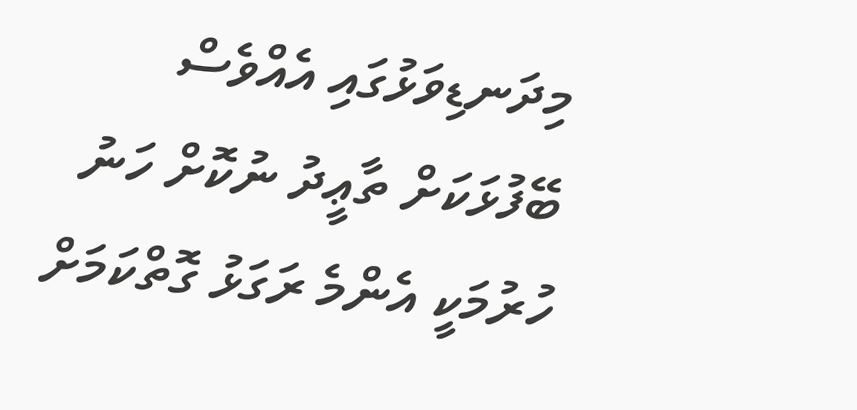މިދަނޑިވަޅުގައި އެއްވެސް ބޭފުޅަކަށް ތާޢީދު ނުކޮށް ހަނު ހުރުމަކީ އެންމެ ރަގަޅު ގޮތްކަމަށް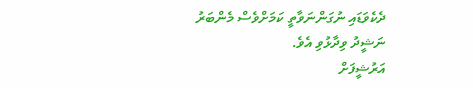ދެކެވަޑައި ނުގަންނަވާތީ ކަމަށްވެސް މެންބަރު ނަޝީދު ވިދާޅުވި އެވެ.
އަރުޝީފަށް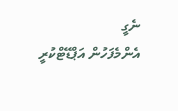ނެގީ
އެންމެފަހުން އަޕްޑޭޓްކުރީ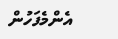އެންމެފަހުން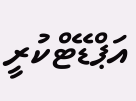އަޕްޑޭޓްކުރީ